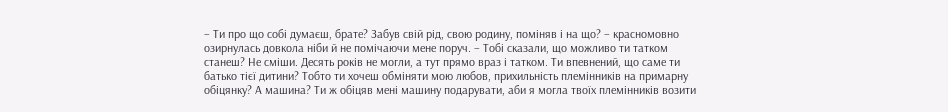– Ти про що собі думаєш, брате? Забув свій рід, свою родину, поміняв і на що? – красномовно озирнулась довкола ніби й не помічаючи мене поруч. – Тобі сказали, що можливо ти татком станеш? Не сміши. Десять років не могли, а тут прямо враз і татком. Ти впевнений, що саме ти батько тієї дитини? Тобто ти хочеш обміняти мою любов, прихильність племінників на примарну обіцянку? А машина? Ти ж обіцяв мені машину подарувати, аби я могла твоїх племінників возити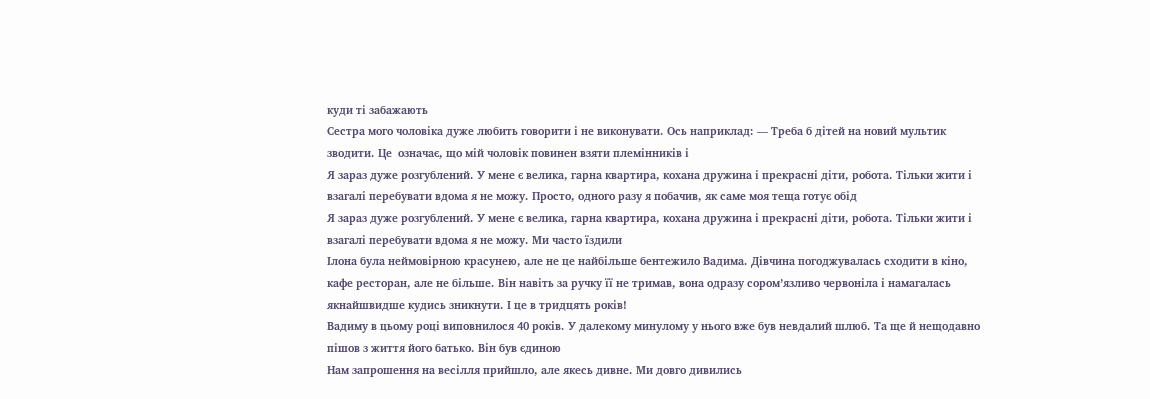куди ті забажають
Сестра мого чоловіка дуже любить говорити і не виконувати. Ось наприклад: — Треба б дітей на новий мультик зводити. Це  означає, що мій чоловік повинен взяти племінників і
Я зараз дуже розгублений. У мене є велика, гарна квартира, кохана дружина і прекрасні діти, робота. Тільки жити і взагалі перебувати вдома я не можу. Просто, одного разу я побачив, як саме моя теща готує обід
Я зараз дуже розгублений. У мене є велика, гарна квартира, кохана дружина і прекрасні діти, робота. Тільки жити і взагалі перебувати вдома я не можу. Ми часто їздили
Ілона була неймовірною красунею, але не це найбільше бентежило Вадима. Дівчина погоджувалась сходити в кіно, кафе ресторан, але не більше. Він навіть за ручку її не тримав, вона одразу сором’язливо червоніла і намагалась якнайшвидше кудись зникнути. І це в тридцять років!
Вадиму в цьому році виповнилося 40 років. У далекому минулому у нього вже був невдалий шлюб. Та ще й нещодавно пішов з життя його батько. Він був єдиною
Нам запрошення на весілля прийшло, але якесь дивне. Ми довго дивились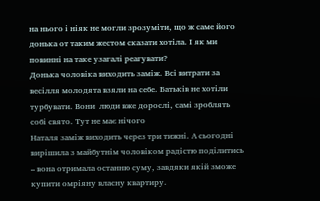на нього і ніяк не могли зрозуміти, що ж саме його донька от таким жестом сказати хотіла. І як ми повинні на таке узагалі реагувати?
Донька чоловіка виходить заміж. Всі витрати за весілля молодята взяли на себе. Батьків не хотіли турбувати. Вони  люди вже дорослі, самі зроблять собі свято. Тут не має нічого
Наталя заміж виходить через три тижні. А сьогодні вирішила з майбутнім чоловіком радістю поділитись – вона отримала останню суму, завдяки якій зможе купити омріяну власну квартиру.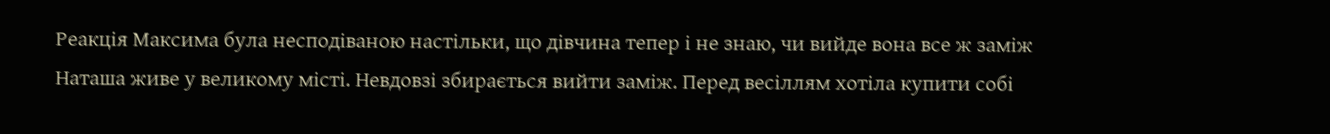Реакція Максима була несподіваною настільки, що дівчина тепер і не знаю, чи вийде вона все ж заміж
Наташа живе у великому місті. Невдовзі збирається вийти заміж. Перед весіллям хотіла купити собі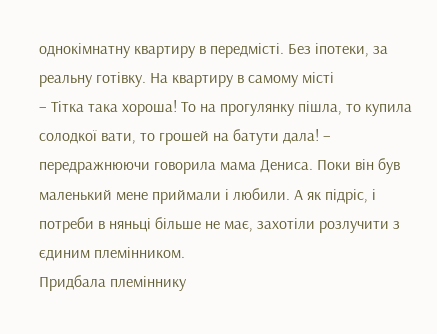однокімнатну квартиру в передмісті. Без іпотеки, за реальну готівку. На квартиру в самому місті
– Тітка така хороша! То на прогулянку пішла, то купила солодкої вати, то грошей на батути дала! – передражнюючи говорила мама Дениса. Поки він був маленький мене приймали і любили. А як підріс, і потреби в няньці більше не має, захотіли розлучити з єдиним племінником.
Придбала племіннику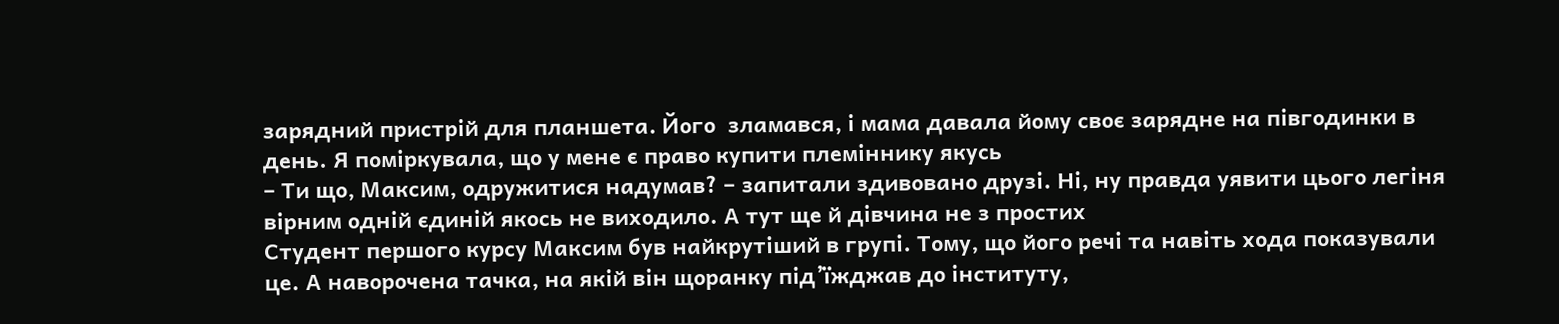зарядний пристрій для планшета. Його  зламався, і мама давала йому своє зарядне на півгодинки в день. Я поміркувала, що у мене є право купити племіннику якусь
– Ти що, Максим, одружитися надумав? – запитали здивовано друзі. Ні, ну правда уявити цього легіня вірним одній єдиній якось не виходило. А тут ще й дівчина не з простих
Студент першого курсу Максим був найкрутіший в групі. Тому, що його речі та навіть хода показували це. А наворочена тачка, на якій він щоранку під’їжджав до інституту,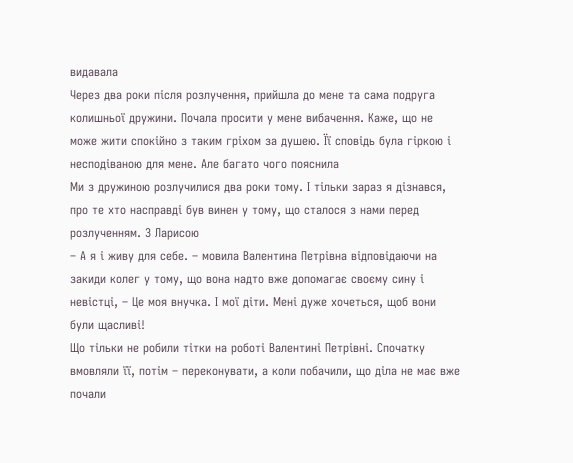видавала
Через два роки після розлучення, прийшла до мене та сама подруга колишньої дружини. Почала просити у мене вибачення. Каже, що не може жити спокійно з таким гріхом за душею. Її сповідь була гіркою і несподіваною для мене. Але багато чого пояснила
Ми з дружиною розлучилися два роки тому. І тільки зараз я дізнався, про те хто насправді був винен у тому, що сталося з нами перед розлученням. З Ларисою
– А я і живу для себе. – мовила Валентина Петрівна відповідаючи на закиди колег у тому, що вона надто вже допомагає своєму сину і невістці, – Це моя внучка. І мої діти. Мені дуже хочеться, щоб вони були щасливі!
Що тільки не робили тітки на роботі Валентині Петрівні. Спочатку вмовляли її, потім – переконувати, а коли побачили, що діла не має вже почали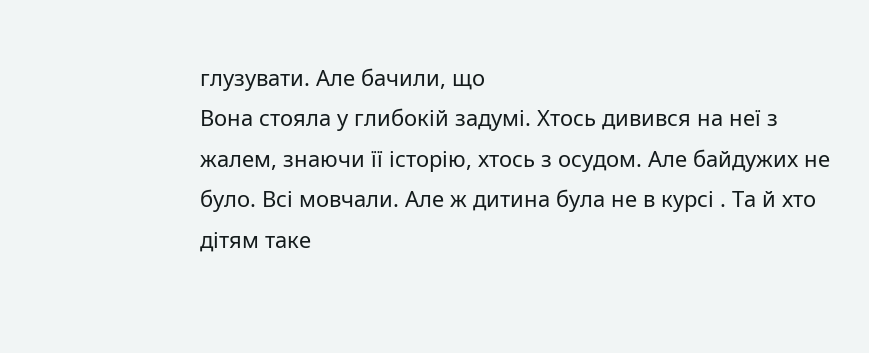глузувати. Але бачили, що
Вона стояла у глибокій задумі. Хтось дивився на неї з жалем, знаючи її історію, хтось з осудом. Але байдужих не було. Всі мовчали. Але ж дитина була не в курсі . Та й хто дітям таке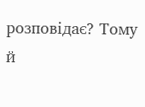розповідає? Тому й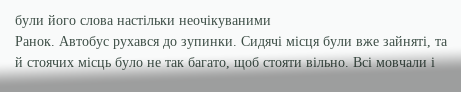були його слова настільки неочікуваними
Ранок. Автобус рухався до зупинки. Сидячі місця були вже зайняті, та й стоячих місць було не так багато, щоб стояти вільно. Всі мовчали і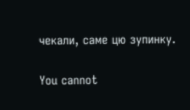чекали, саме цю зупинку.

You cannot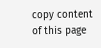copy content of this page